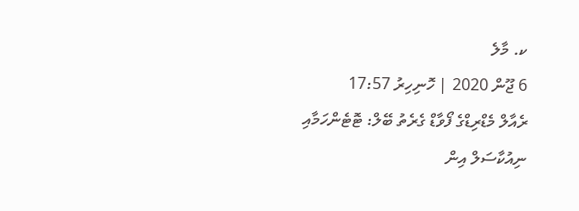ކ. މާލެ
6 ޖޫން 2020 | ހޮނިހިރު 17:57
ރެއާލް މެޑްރިޑްގެ ފޯވާޑް ގެރެތު ބޭލް: ޓޮޓެންހަމާއި ނިއުކާސަލް އިން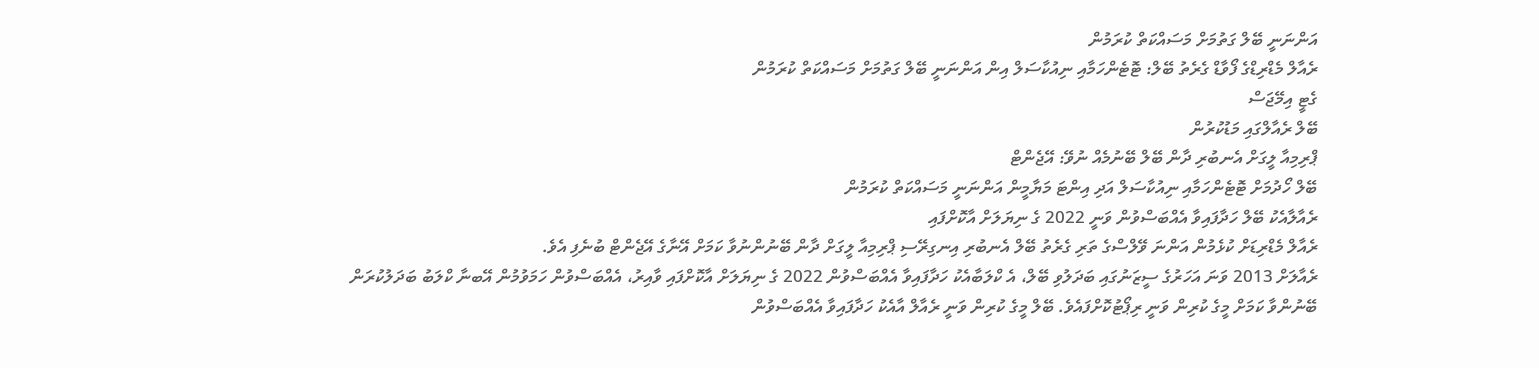އަންނަނީ ބޭލް ގަތުމަށް މަސައްކަތް ކުރަމުން
ރެއާލް މެޑްރިޑްގެ ފޯވާޑް ގެރެތު ބޭލް: ޓޮޓެންހަމާއި ނިއުކާސަލް އިން އަންނަނީ ބޭލް ގަތުމަށް މަސައްކަތް ކުރަމުން
ގެޓީ އިމޭޖަސް
ބޭލް ރެއާލްގައި މަޑުކުރުން
ޕްރިމިއާ ލީގަށް އެނބުރި ދާން ބޭލް ބޭނުމެއް ނުވޭ: އޭޖެންޓް
ބޭލް ހޯދުމަށް ޓޮޓެންހަމާއި ނިއުކާސަލް އަދި އިންޓަ މަޔާމީން އަންނަނީ މަސައްކަތް ކުރަމުން
ރެއާލާއެކު ބޭލް ހަދާފައިވާ އެއްބަސްވުން ވަނީ 2022 ގެ ނިޔަލަށް އާކޮށްފައި
ރެއާލް މެޑްރިޑަށް ކުޅެމުން އަންނަ ވޭލްސްގެ ތަރި ގެރެތު ބޭލް އެނބުރި އިނގިރޭސި ޕްރިމިއާ ލީގަށް ދާން ބޭނުންނުވާ ކަމަށް އޭނާގެ އޭޖެންޓް ބުނެފި އެވެ.
ރެއާލަށް 2013 ވަނަ އަހަރުގެ ސީޒަނުގައި ބަދަލުވި ބޭލް، އެ ކްލަބާއެކު ހަދާފައިވާ އެއްބަސްވުން 2022 ގެ ނިޔަލަށް އާކޮށްފައި ވާއިރު، އެއްބަސްވުން ހަމަވުމުން އޭބނާ ކްލަބު ބަދަލުކުރަން ބޭނުންވާ ކަމަށް މީގެ ކުރިން ވަނީ ރިޕޯޓުކޮށްފައެވެ. ބޭލް މީގެ ކުރިން ވަނީ ރެއާލް އާއެކު ހަދާފައިވާ އެއްބަސްވުން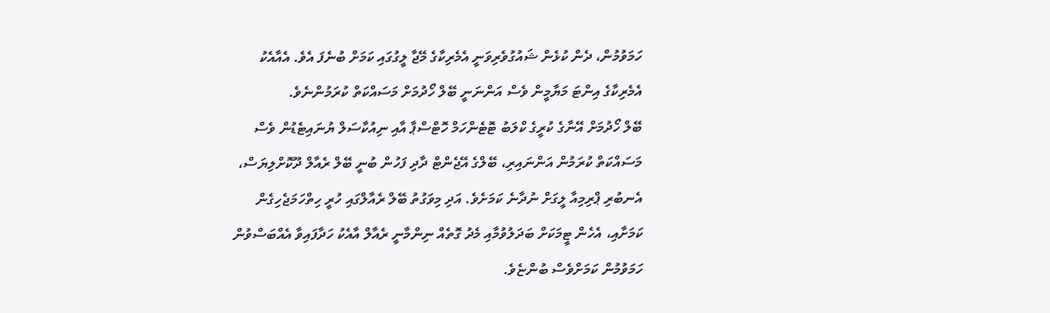ހަމަވުމުން، ދެން ކުޅެން ޝައުގުވެރިވަނީ އެމެރިކާގެ މޭޖާ ލީގުގައި ކަމަށް ބުނެފަ އެވެ. އެއާއެކު އެމެރިކާގެ އިންޓަ މަޔާމީން ވެސް އަންނަނީ ބޭލް ހޯދުމަށް މަސައްކަތް ކުރަމުންނެވެ.
ބޭލް ހޯދުމަށް އޭނާގެ ކުރީގެ ކްލަބު ޓޮޓެންހަމް ހޮޓްސްޕާ އާއި ނިއުކާސަލް ޔުނައިޓެޑުން ވެސް މަސައްކަތް ކުރަމުން އަންނައިރި، ބޭލްގެ އޭޖެންޓް ދާދި ފަހުން ބުނީ ބޭލް ރެއާލް ދޫކޮށްލިޔަސް، އެނބުރި ޕްރިމިއާ ލީގަށް ނުދާނެ ކަމަށެވެ. އަދި މިވަގުތު ބޭލް ރެއާލްގައި ހުރީ ހިތްހަމަޖެހިގެން ކަމަށާއި، އެހެން ޓީމަކަށް ބަދަލުވުމާއި މެދު ގޮތެއް ނިންމާނީ ރެއާލް އާއެކު ހަދާފައިވާ އެއްބަސްވުން ހަމަވުމުން ކަމަށްވެސް ބުންޏެވެ.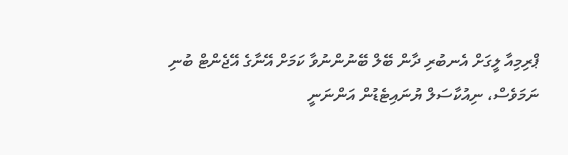ޕްރިމިއާ ލީގަށް އެނބުރި ދާން ބޭލް ބޭނުންނުވާ ކަމަށް އޭނާގެ އޭޖެންޓް ބުނި ނަމަވެސް، ނިއުކާސަލް ޔުނައިޓެޑުން އަންނަނީ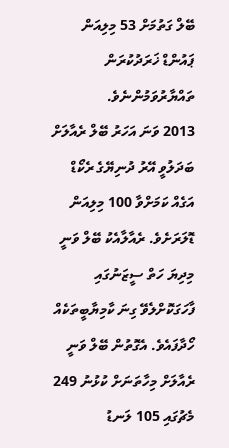ބޭލް ގަތުމަށް 53 މިލިއަން ޕައުންޑް ޚަރަދުކުރަން ތައްޔާރުވަމުންނެވެ.
2013 ވަނަ އަހަރު ބޭލް ރެއާލަށް ބަދަލުވީ އޭރު ދުނިޔޭގެ ރެކޯޑް އަގެއް ކަމަށްވާ 100 މިލިއަން ޑޮލަރަށެވެ. ރެއާލާއެކު ބޭލް ވަނީ މިދިޔަ ހަތް ސީޒަނުގައި ފާހަގަކޮށްލެވޭ ގިނަ ކާމިޔާބީތަކެއް ހޯދާފައެވެ. އެގޮތުން ބޭލް ވަނީ ރެއާލަށް މިހާތަނަށް ކުޅުނު 249 މެޗުގައި 105 ލަނޑު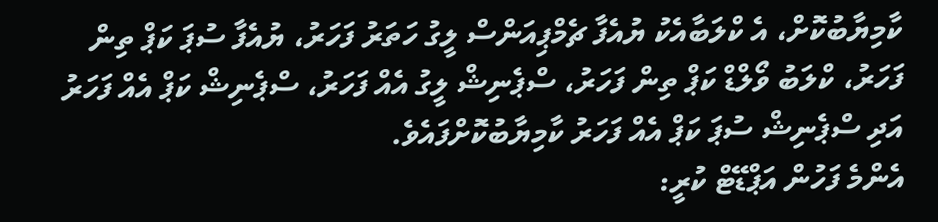ކާމިޔާބުކޮށް، އެ ކްލަބާއެކު ޔުއެފާ ޗެމްޕިއަންސް ލީގު ހަތަރު ފަހަރު، ޔުއެފާ ސުޕަ ކަޕް ތިން ފަހަރު، ކްލަބު ވޯލްޑް ކަޕް ތިން ފަހަރު، ސްޕެނިޝް ލީގު އެއް ފަހަރު، ސްޕެނިޝް ކަޕް އެއް ފަހަރު އަދި ސްޕެނިޝް ސުޕަ ކަޕް އެއް ފަހަރު ކާމިޔާބުކޮށްފައެވެ.
އެންމެ ފަހުން އަޕްޑޭޓް ކުރީ: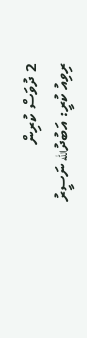2 ދުވަސް ކުރިން
ރިވިއު ކުރީ: އަބުދުالله ނަސީރު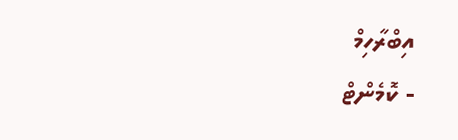އިބްރާހިމް
- ކޮމެންޓް